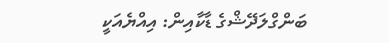ބަންގްލަދޭޝްގެ ޑާކާއިން: އިއްޔެއަކީ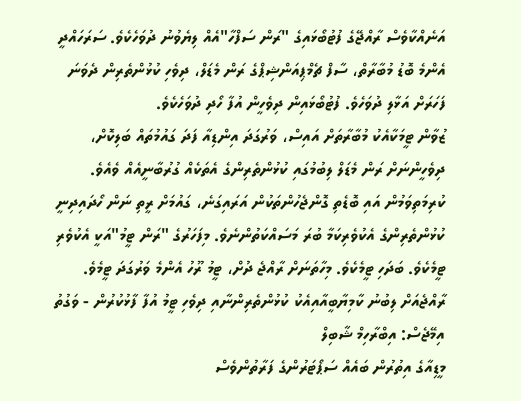އަނެއްކާވެސް ރާއްޖޭގެ ފުޓުބޯޅައިގެ "ރަން ސަފްހާ"އެއް ލިޔެވުނު ދުވަހެކެވެ. ސަރަހައްދީ އެންމެ ބޮޑު މުބާރާތް، ސާފް ޗެމްޕިއަންޝިޕްގެ ރަން މެޑަލް، ދިވެހި ކުޅުންތެރިން ދެވަނަ ފަހަރަށް އަޅާލި ދުވަހެވެ. ފުޓުބޯޅައިން ދިވެހީން އުފާ ހޯދި ދުވަހެކެވެ.
ޒުވާން ޓީމަކާއެކު މުބާރާތަށް އައިސް، ވަރުގަދަ އިންޑިއާ ފަދަ ގައުމުތައް ބަލިކޮށް، ދިވެހީންނަށް ރަން މެޑަލް ލިބުމުގައި ކުޅުންތެރިންގެ އެތަކެއް ގުރުބާނީއެއް ވެއެވެ. ކުރިމަތިވަމުން އައި ބޮޑެތި ގޮންޖެހުންތަކުން އަރައިގަނެ، ގައުމަށް ރީތި ނަން ހޯދައިދިނީ ކުޅުންތެރިންގެ އެކުވެރިކަމާ ބުރަ މަސައްކަތުންނެވެ. މިފަހަރުގެ "ރަން ޓީމު"އަކީ އެކުވެރި ޓީމެކެވެ. ބަދަހި ޓީމެކެވެ. މިހާތަނަށް ރާއްޖެ ދުށް، ޓީމު ރޫހު އެންމެ ވަރުގަދަ ޓީމެވެ.
ރާއްޖެއަށް ލިބުނު ކާމިޔާބީއާއިއެކު ކުޅުންތެރިންނާއި ދިވެހި ޓީމު އުފާ ފާޅުކުރުން - ވަގުތު އިމޭޖެސް: އިބްރާހިމް ޝާބިލް
މީޑިއާގެ އިތުރުން ބައެއް ސަޕޯޓަރުންގެ ފަރާތުންވެސް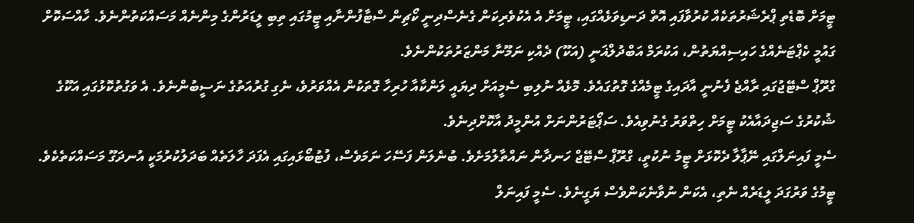ޓީމަށް ބޮޑެތި ޕްރެޝަރުތަކެއް ކުރުވާފައި އޮތް ދަނޑިވަޅެއްގައި، ޓީމަށް އެ އެކުވެރިކަން ގެނެސްދިނީ ކޯޗިން ސްޓާފުންނާއި ޓީމުގައި ތިބި ލީޑަރުންގެ މިންނެއް މަސައްކަތުންނެވެ. ހާއްސަކޮށް ގައުމީ ކެޕްޓަނެއްގެ ހައިސިއްޔަތުން، އަކުރަމް އަބްދުލްޣަނީ (އަކޫ) ދެއްކި ނަމޫނާ މަންޒަރުތަކުންނެވެ.
ގްރޫޕް ސްޓޭޖުގައި ރާއްޖެ ފެނުނީ އާދައިގެ ޓީމެއްގެ ގޮތުގައެވެ. މޮޅެއް ނުލިބި ސެމީއަށް ދިޔައީ ލަންކާއާ ހުރިހާ ގޮތަކުން އެއްވަރުވެ، ނެގި ގުރުއަތުގެ ނަސީބުންނެވެ. އެ ވަގުތުކޮޅުގައި އަކޫގެ ޝުކުރުގެ ސަޖިދައާއެކު ޓީމަށް ހިތްވަރު ގެނުވިއެވެ. ސަޕޯޓަރުންނަށް އުންމީދު އާކޮށްދިނެވެ.
ސެމީ ފައިނަލްގައި ނޭޕާލާ ދެކޮޅަށް ޓީމު ނުކުތީ، ގްރޫޕް ސްޓޭޖް ހަނދާން ނައްތާލުމަށެވެ. ބުނެލަން ފަސޭހަ ނަމަވެސް، ފުޓުބޯޅައިގައި އެފަދަ ހާލަތެއް ބަދަލުކުރުމަކީ އުނދަގޫ މަސައްކަތެކެވެ. ޓީމުގެ ވަރުގަދަ ލީޑަރެއް ނެތި، އެކަން ނުވާނެކަންވެސް ޔަގީނެވެ. ސެމީ ފައިނަލް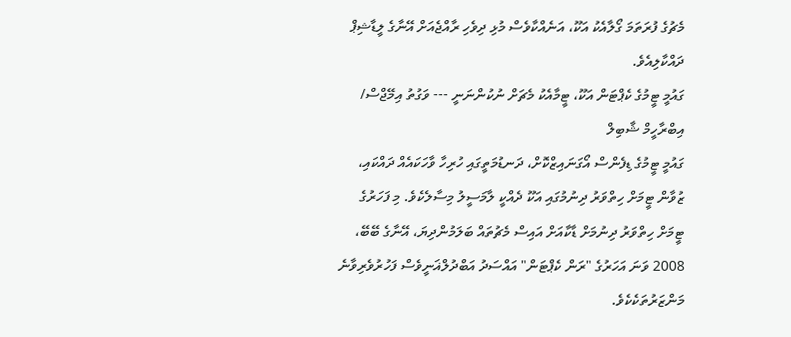މެޗުގެ ފުރަތަމަ ގޯލާއެކު އަކޫ، އަނެއްކާވެސް މުޅި ދިވެހި ރާއްޖެއަށް އޭނާގެ ލީޑާޝިޕް ދައްކާލިއެވެ.
ގައުމީ ޓީމުގެ ކެޕްޓަން އަކޫ، ޓީމާއެކު މެޗަށް ނުކުންނަނީ --- ވަގުތު އިމޭޖްސް/ އިބްރާހީމް ޝާބިލް
ގައުމީ ޓީމުގެ ޑިފެންސް އޯގަނައިޒްކޮށް، ދަނޑުމަތީގައި ހުރިހާ ވާހަކައެއް ދައްކައި، ޒުވާން ޓީމަށް ހިތްވަރު ދިނުމުގައި އަކޫ ދެއްކީ ލާމަސީލު މިސާލެކެވެ. މި ފަހަރުގެ ޓީމަށް ހިތްވަރު ދިނުމަށް ޑާކާއަށް އައިސް މެޗުތައް ބަލަމުންދިޔަ، އޭނާގެ ބޭބޭ، 2008 ވަނަ އަހަރުގެ "ރަން ކެޕްޓަން" އައްސަދު އަބްދުލްޣަނީވެސް ފަހުރުވެރިވާނެ މަންޒަރުތަކެކެވެ.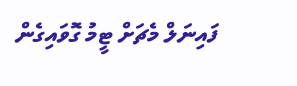ފައިނަލް މެޗަށް ޓީމު ގޮވައިގެން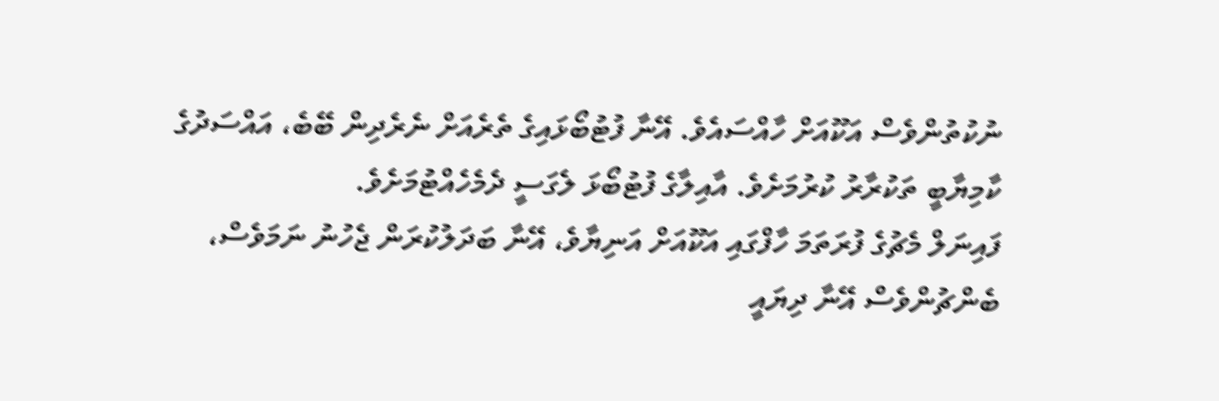ނުކުތުންވެސް އަކޫއަށް ހާއްސައެވެ. އޭނާ ފުޓުބޯޅައިގެ ތެރެއަށް ނެރެދިން ބޭބެ، އައްސަދުގެ ކާމިޔާބީ ތަކުރާރު ކުރުމަށެވެ. އާއިލާގެ ފުޓުބޯޅަ ލެގަސީ ދެމެހެއްޓުމަށެވެ.
ފައިނަލް މެޗުގެ ފުރަތަމަ ހާފްގައި އަކޫއަށް އަނިޔާވެ، އޭނާ ބަދަލުކުރަން ޖެހުނު ނަމަވެސް، ބެންޗުންވެސް އޭނާ ދިޔައީ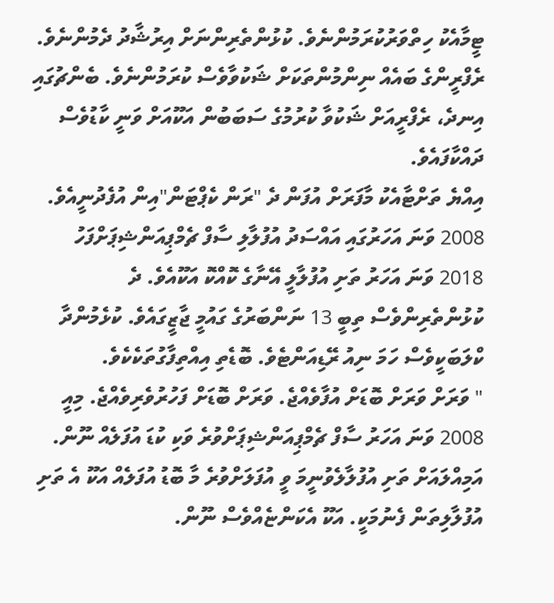ޓީމާއެކު ހިތްވަރުކުރަމުންނެވެ. ކުޅުންތެރިންނަށް އިރުޝާދު ދެމުންނެވެ. ރެފްރީންގެ ބައެއް ނިންމުންތަކަށް ޝަކުވާވެސް ކުރަމުންނެވެ. ބެންޗުގައި އިނދެ، ރެފްރީއަށް ޝަކުވާ ކުރުމުގެ ސަބަބުން އަކޫއަށް ވަނީ ކާޑުވެސް ދައްކާފައެވެ.
އިއްޔެ ތަށްޓާއެކު މާފަރަށް އުފަން ދެ "ރަން ކެޕްޓަން"އިން އުފެދުނީއެވެ. 2008 ވަނަ އަހަރުގައި އައްސަދު އުފުލާލި ސާފް ޗެމްޕިއަންޝިޕަށްފަހު 2018 ވަނަ އަހަރު ތަށި އުފުލާލީ އޭނާގެ ކޮއްކޮ އަކޫއެވެ. ދެ ކުޅުންތެރިންވެސް ތިބީ 13 ނަންބަރުގެ ގައުމީ ޖާޒީގައެވެ. ކުޅެމުންދާ ކްލަބަކީވެސް ހަމަ ނިއު ރޭޑިއަންޓެވެ. ބޮޑެތި އިއްތިފާގުތަކެކެވެ.
" ވަރަށް ވަރަށް ބޮޑަށް އުފާވެއްޖެ. ވަރަށް ބޮޑަށް ފަހުރުވެރިވެއްޖެ. މިއީ 2008 ވަނަ އަހަރު ސާފް ޗެމްޕިއަންޝިޕަށްވުރެ ވަކި ކުޑަ އުފަލެއް ނޫން. އަމިއްލައަށް ތަށި އުފުލާލެވުނީމަ ވީ އުފަލަށްވުރެ މާ ބޮޑު އުފަލެއް އަކޫ އެ ތަށި އުފުލާލިތަން ފެނުމަކީ. އަކޫ އެކަންޏެއްވެސް ނޫން.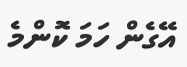އޭގެން ހަމަ ކޮންމެ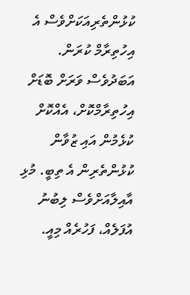ކުޅުންތެރިއަކަށްވެސް އެ އިހުތިރާމް ކުރަން. އަބަދުވެސް ވަރަށް ބޮޑަށް އިހުތިރާމްކޮށް، އެއްކޮށް ކުޅެމުން އައި ޒުވާން ކުޅުންތެރިން އެ ތިބީ. މުޅި އާއިލާއަށްވެސް ލިބުނު އުފަލެއް، ފަހުރެއް މިއީ.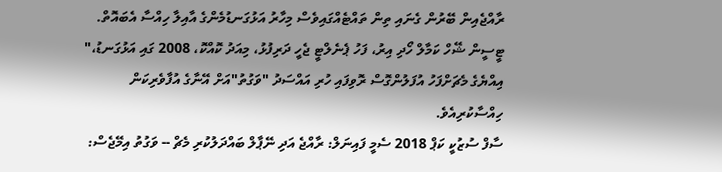ރާއްޖެއިން ބޭރުން ގެނައި ތިން ތައްޓެއްގައިވެސް މިހާރު އަޅުގަނޑުމެންގެ އާއިލާ ހިއްސާ އެބައޮތް. ޓީސީން ޝޭހް ކަމާލް ހޯދި އިރު، ފަހު ޕެނެލްޓީ ޖެހީ ދަރިފުޅު، މިއަދު ކޮއްކޮ، 2008 ގައި އަޅުގަނޑު،" އިއްޔެގެ މެޗަށްފަހު އުފަލުންގޮސް ރޮވިފައި ހުރި އައްސަދު "ވަގުތު"އަށް އޭނާގެ އުފާވެރިކަން ހިއްސާކުރިއެވެ.
ސާފް ސުޒުކީ ކަޕް 2018 ސެމީ ފައިނަލް: ރާއްޖެ އަދި ނޭޕާލް ބައްދަލުކުރި މެޗް -- ވަގުތު އިމޭޖެސް: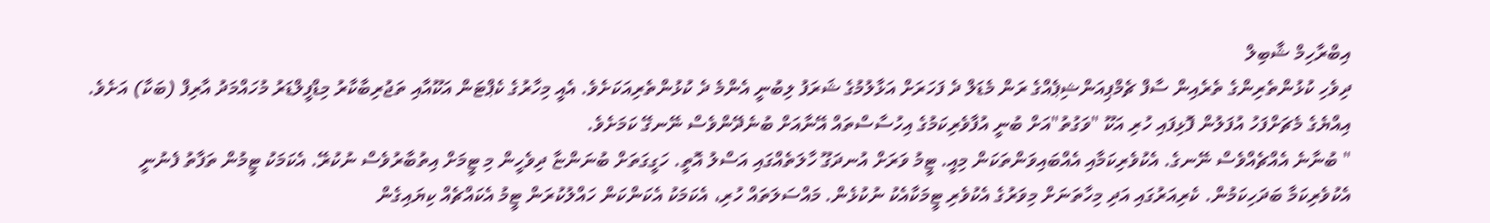އިބްރާހިމް ޝާބިލް
ދިވެހި ކުޅުންތެރިންގެ ތެރެއިން ސާފް ޗެމްޕިއަންޝިޕެއްގެ ރަން މެޑަލް ދެ ފަހަރަށް އަޅާލުމުގެ ޝަރަފު ލިބުނީ އެންމެ ދެ ކުޅުންތެރިއަކަށެވެ. އެއީ މިހާރުގެ ކެޕްޓަން އަކޫއާއި ތަޖުރިބާކާރު މިޑްފީލްޑަރު މުހައްމަދު އާރިފް (ބަކާ) އަށެވެ. އިއްޔެގެ މެޗަށްފަހު އުފަލުން ފޮޅިފައި ހުރި އަކޫ "ވަގުތު"އަށް ބުނީ އުފާވެރިކަމުގެ އިހުސާސްތައް އޭނާއަށް ބުނެދޭންވެސް ނޭނގޭ ކަމަށެވެ.
" ބުނާނެ އެއްޗެއްވެސް ނޭނގެ. އެކުވެރިކަމާއި އެއްބައިވަންތަކަން މިއީ. ޓީމު ވަރަށް އުނދަގޫ ހާލަތެއްގައި އަސްލު އޮތީ. ހަގީގަތަށް ބުނަންޏާ ދިވެހީން މި ޓީމަށް އިތުބާރުވެސް ނުކުރޭ. އެކަމަކު ޓީމުން ތަފާތު ފެނުނީ އެކުވެރިކަމާ ބަދަހިކަމުން. ކެރިއަރުގައި އަދި މިހާތަނަށް މިވަރުގެ އެކުވެރި ޓީމަކާއެކު ނުކުޅެން. މައްސަލަތައް ހުރި، އެކަމަކު އެކަންކަން ހައްލުކުރަން ޓީމު އެކައްޗެއް ކިޔައިގެން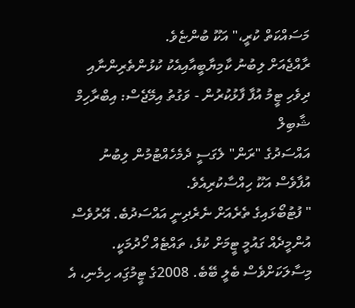މަސައްކަތް ކުރީ،" އަކޫ ބުންޏެވެ.
ރާއްޖެއަށް ލިބުނު ކާމިޔާބީއާއިއެކު ކުޅުންތެރިންނާއި ދިވެހި ޓީމު އުފާ ފާޅުކުރުން - ވަގުތު އިމޭޖެސް: އިބްރާހިމް ޝާބިލް
އައްސަދުގެ "ރަން" ލެގަސީ ދެމެހެއްޓުމުން ލިބުނު އުފާވެސް އަކޫ ހިއްސާކުރިއެވެ.
" ފުޓުބޯޅައިގެ ތެރެއަށް ނެރެދިނީ އައްސަދުބެ. އޭރުވެސް އުންމީދެއް ގައުމީ ޓީމަށް ކުޅެ، ތައްޓެއް ހޯދުމަކީ. މިސާލަކަށްވެސް ބެލީ ބޭބެ. 2008ގެ ޓީމުގަިއ ހިމެނި، އެ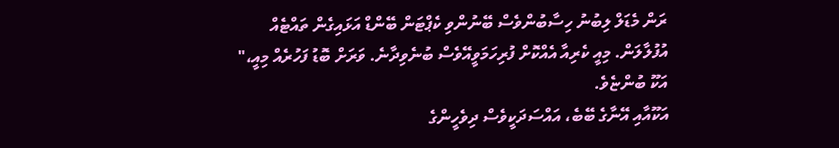ރަން މެޑަލް ލިބުނު ހިސާބުންވެސް ބޭނުންވި ކެޕްޓަން ބޭންޑް އަޅައިގެން ތައްޓެއް އުފުލާލަން. މިއީ ކެރިއާ އެއްކޮށް ފުރިހަމަވީއޭވެސް ބުނެވިދާނެ. ވަރަށް ބޮޑު ފަހުރެއް މިއީ،" އަކޫ ބުންޏެވެ.
އަކޫއާއި އޭނާގެ ބޭބެ، އައްސަދަކީވެސް ދިވެހީންގެ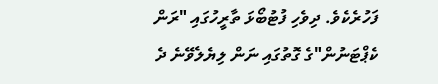ފަހުރެކެވެ. ދިވެހި ފުޓުބޯޅަ ތާރީހުގައި "ރަން ކެޕްޓަނުން"ގެ ގޮތުގައި ނަން ލިޔެލެވޭނެ ދެ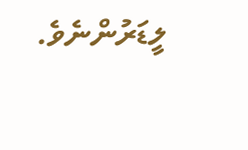ލީޑަރުންނެވެ.